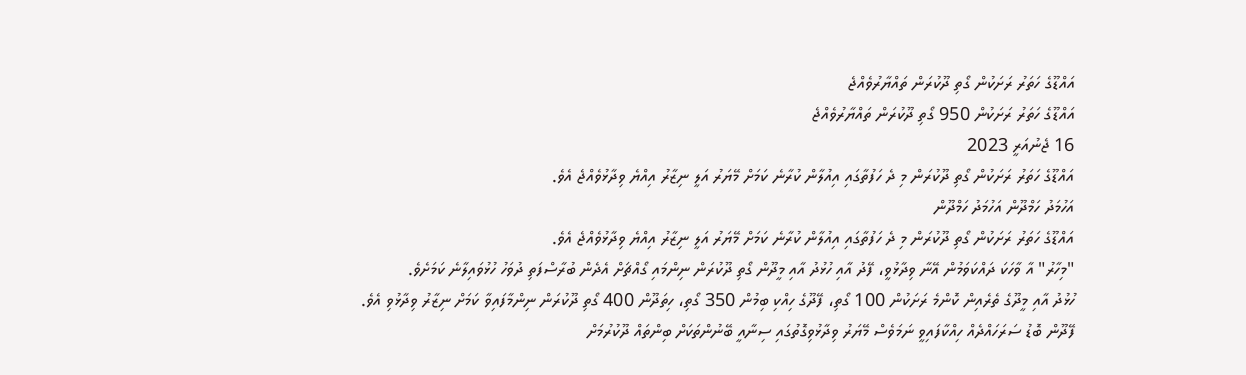އައްޑޫގެ ހަތަރު ރަށަކުން ގޯތި ދޫކުރަން ތައްޔާރުވެއްޖެ
އައްޑޫގެ ހަތަރު ރަށަކުން 950 ގޯތި ދޫކުރަން ތައްޔާރުވެއްޖެ
16 ޖެނުއަރީ 2023
އައްޑޫގެ ހަތަރު ރަށަކުން ގޯތި ދޫކުރަން މި ދެ ހަފުތާގައި އިއުލާން ކުރާނެ ކަމަށް މޭޔަރު އަލީ ނިޒާރު އިއްޔެ ވިދާޅުވެއްޖެ އެވެ.
އަހުމަދު ހަމްދޫން އަހުމަދު ހަމްދޫން
އައްޑޫގެ ހަތަރު ރަށަކުން ގޯތި ދޫކުރަން މި ދެ ހަފުތާގައި އިއުލާން ކުރާނެ ކަމަށް މޭޔަރު އަލީ ނިޒާރު އިއްޔެ ވިދާޅުވެއްޖެ އެވެ.
"މިހާރު" އާ ވާހަކަ ދައްކަވަމުން އޭނާ ވިދާޅުވީ، ފޭދު އާއި ހުޅުދު އާއި މީދޫން ގޯތި ދޫކުރަން ނިންމައި ގޯއްޗަށް އެދެން ބުރާސްފަތި ދުވަހު ހުޅުވައިލާނެ ކަމަށެވެ.
ހުޅުދު އާއި މީދޫގެ ތެރެއިން ކޮންމެ ރަށަކުން 100 ގޯތި، ފޭދޫގެ ހިއްކި ބިމުން 350 ގޯތި، ހިތަދޫން 400 ގޯތި ދޫކުރަން ނިންމާފައިވާ ކަމަށް ނިޒާރު ވިދާޅުވި އެވެ.
ފޭދޫން ބޮޑު ސަރަހައްދެއް ހިއްކާފައިވީ ނަމަވެސް މޭޔަރު ވިދާޅުވިގޮތުގައި ސިނާއީ ބޭނުންތަކަށް ބިންތައް ދޫކުރުމަށް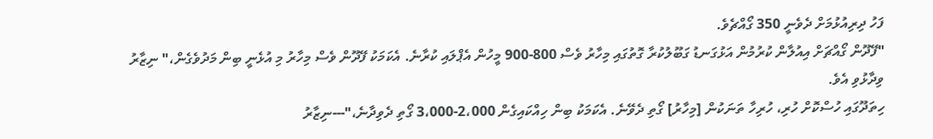ފަހު ދިރިއުޅުމަށް ދެވެނީ 350 ގޯއްޗެވެ.
"ފޭދޫން ގޯއްޗަށް އިއުލާން ކުރުމުން އަޅުގަނޑު ގަބޫލުކުރާ ގޮތުގައި މިހާރު ވެސް 800-900 މީހުން އެޕްލައި ކުރާނެ. އެކަމަކު ފޭދޫން ވެސް މިހާރު މި އުޅެނީ ބިން މަދުވެގެން،" ނިޒާރު ވިދާޅުވި އެވެ.
ހިތަދޫގައި ހުސްކޮށް ހުރި، ހުރިހާ ތަނަކުން [މިހާރު] ގޯތި ދެވޭނެ. އެކަމަކު ބިން ހިއްކައިގެން 2،000-3،000 ގޯތި ދެވިދާނެ،"---ނިޒާރު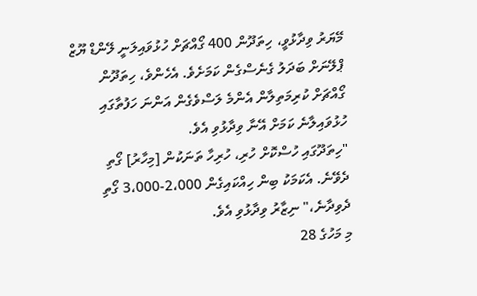މޭޔަރު ވިދާޅުވީ، ހިތަދޫން 400 ގޯއްޗަށް ހުޅުވައިލަނީ ލޭންޑް ޔޫޒް ޕްލޭނަށް ބަދަލު ގެނެސްގެން ކަމަށެވެ. އެހެންވެ، ހިތަދޫން ގޯއްޗަށް ކުރިމަތިލާން އެންމެ ލަސްވެގެން އަންނަ ހަފުތާގައި ހުޅުވައިލާނެ ކަމަށް އޭނާ ވިދާޅުވި އެވެ.
"ހިތަދޫގައި ހުސްކޮށް ހުރި، ހުރިހާ ތަނަކުން [މިހާރު] ގޯތި ދެވޭނެ. އެކަމަކު ބިން ހިއްކައިގެން 2،000-3،000 ގޯތި ދެވިދާނެ،" ނިޒާރު ވިދާޅުވި އެވެ.
މި މަހުގެ 28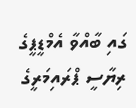ގައި ބާއްވާ އެމްޑީޕީގެ ރިޔާސީ ޕްރައިމަރީގެ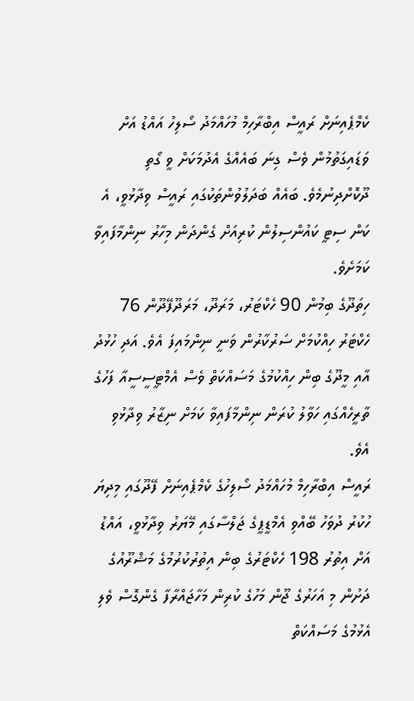ކެމްޕެއިނަށް ރައީސް އިބްރާހިމް މުހައްމަދު ސޯލިހު އައްޑު އަށް ވަޑައިގަތުމުން ވެސް ގިނަ ބައެއްގެ އެދުމަކަށް ވީ ގޯތި ދޫކޮށްދިނުމެވެ. ބައެއް ބަދަލުވުންތަކުގައި ރައީސް ވިދާޅުވީ، އެ ކަން ސިޓީ ކައުންސިލުން ކުރިއަށް ގެންދަން މިހާރު ނިންމާފައިވާ ކަމަށެވެ.
ހިތަދޫގެ ބިމުން 90 ހެކްޓަރު، މަރަދޫ، މަރަދޫފޭދޫން 76 ހެކްޓަރު ހިއްކުމަށް ސަރުކާރުން ވަނީ ނިންމައިފަ އެވެ. އަދި ހުޅުދު އާއި މީދޫގެ ބިން ހިއްކުމުގެ މަސައްކަތް ވެސް އެމްޓީސީސީއާ ފަހުގެ ތާރީހެއްގައި ހަވާލު ކުރަން ނިންމާފައިވާ ކަމަށް ނިޒާރު ވިދާޅުވި އެވެ.
ރައީސް އިބްރާހިމް މުހައްމަދު ސޯލިހުގެ ކެމްޕެއިނަށް ފޭދޫގައި މިދިޔަ ހުކުރު ދުވަހު ބޭއްވި އެމްޑީޕީގެ ޖަލްސާގައި މޭޔަރު ވިދާޅުވީ، އައްޑު އަށް އިތުރު 198 ހެކްޓަރުގެ ބިން އިތުރުކުރުމުގެ މަޝްރޫއުގެ ދަށުން މި އަހަރުގެ ޖޫން މަހުގެ ކުރިން މަހާޖައްރާފާ ގެންގޮސް ވެލި އެޅުމުގެ މަސައްކަތް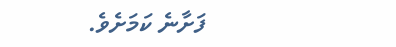ފަށާނެ ކަމަށެވެ.